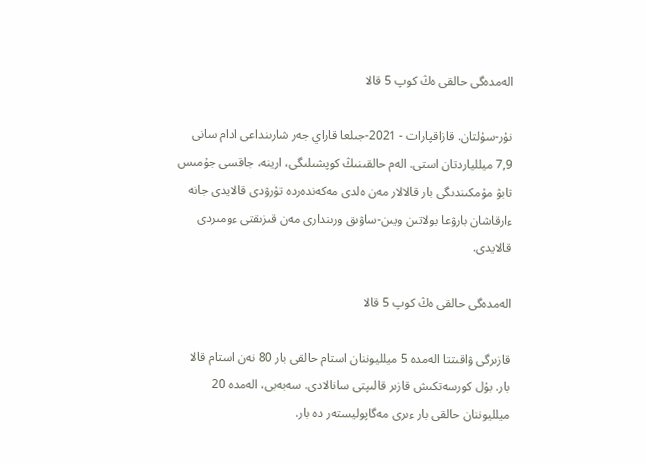الەمدەگى حالقى ەڭ كوپ 5 قالا

نۇر-سۇلتان. قازاقپارات - 2021-جىلعا قاراي جەر شارىنداعى ادام سانى 7,9 ميللياردتان استى. الەم حالقىنىڭ كوپشىلىگى، ارينە، جاقسى جۇمىس تابۋ مۇمكىندىگى بار قالالار مەن ەلدى مەكەندەردە تۇرۋدى قالايدى جانە ءارقاشان بارۋعا بولاتىن ويىن-ساۋىق ورىندارى مەن قىزىقتى ءومىردى قالايدى.

الەمدەگى حالقى ەڭ كوپ 5 قالا

قازىرگى ۋاقىتتا الەمدە 5 ميلليوننان استام حالقى بار 80 نەن استام قالا بار. بۇل كورسەتكىش قازىر قالىپتى سانالادى. سەبەبى، الەمدە 20 ميلليوننان حالقى بار ءىرى مەگاپوليستەر دە بار.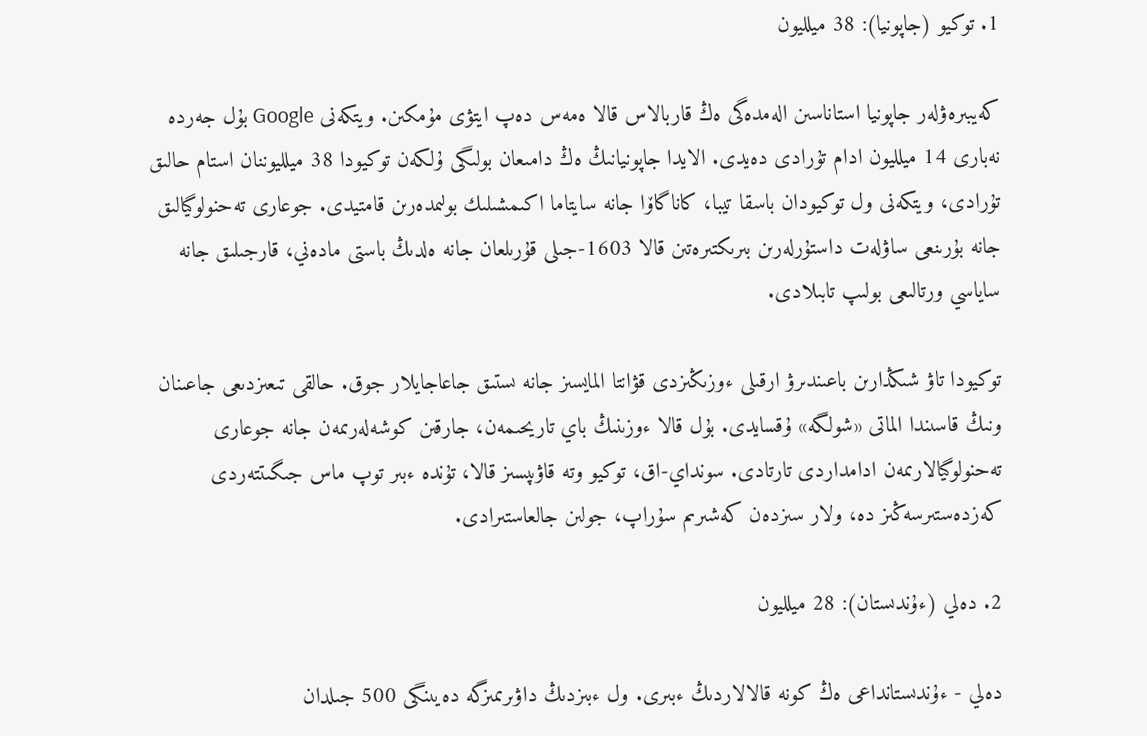1. توكيو (جاپونيا): 38 ميلليون

كەيبىرەۋلەر جاپونيا استاناسىن الەمدەگى ەڭ قاربالاس قالا ەمەس دەپ ايتۋى مۇمكىن. ويتكەنى Google بۇل جەردە نەبارى 14 ميلليون ادام تۇرادى دەيدى. الايدا جاپونيانىڭ ەڭ دامىعان بولىگى ۇلكەن توكيودا 38 ميلليوننان استام حالىق تۇرادى، ويتكەنى ول توكيودان باسقا تيبا، كاناگاۆا جانە سايتاما اكىمشىلىك بولىمدەرىن قامتيدى. جوعارى تەحنولوگيالىق جانە بۇرىنعى ساۋلەت داستۇرلەرىن بىرىكتىرەتىن قالا 1603-جىلى قۇرىلعان جانە ەلدىڭ باستى مادەني، قارجىلىق جانە ساياسي ورتالىعى بولىپ تابىلادى.

توكيودا تاۋ شىڭدارىن باعىندىرۋ ارقىلى ءوزىڭىزدى قۋانتا المايسىز جانە ىستىق جاعاجايلار جوق. حالقى تىعىزدىعى جاعىنان ونىڭ قاسىندا الماتى «شولگە» ۇقسايدى. بۇل قالا ءوزىنىڭ باي تاريحىمەن، جارقىن كوشەلەرىمەن جانە جوعارى تەحنولوگيالارىمەن ادامداردى تارتادى. سونداي-اق، توكيو وتە قاۋىپسىز قالا، تۇندە ءبىر توپ ماس جىگىتتەردى كەزدەستىرسەڭىز دە، ولار سىزدەن كەشىرىم سۇراپ، جولىن جالعاستىرادى.

2. دەلي (ءۇندىستان): 28 ميلليون

دەلي - ءۇندىستانداعى ەڭ كونە قالالاردىڭ ءبىرى. ول ءبىزدىڭ داۋىرىمىزگە دەيىنگى 500 جىلدان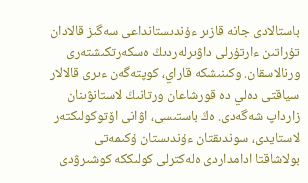باستالادى جانە قازىر ءۇندىستانداعى سەگىز قالادان تۇراتىن ءارتۇرلى داۋىرلەردىڭ ەسكەرتكىشتەرى ورنالاسقان. وكىنىشكە قاراي، كوپتەگەن ءىرى قالالار سياقتى دەلي دە قورشاعان ورتانىڭ لاستانۋىنان زارداپ شەگەدى. ەڭ باستىسى، اۋانى اۆتوكولىكتەر لاستايدى، سوندىقتان ءۇندىستان ۇكىمەتى بولاشاقتا ادامداردى ەلەكترلى كولىككە كوشىرۋدى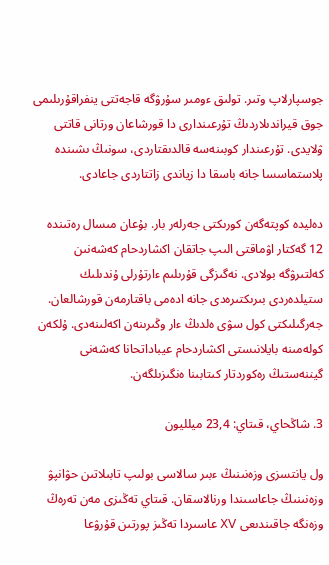جوسپارلاپ وتىر. تولىق ءومىر سۇرۋگە قاجەتتى ينفراقۇرىلىمى جوق قيراندىلاردىڭ تۇرعىندارى دا قورشاعان ورتانى قاتتى ۋلايدى. تۇرعىندار كوبىنەسە قالدىقتاردى، سونىڭ ىشىندە پلاستماسسا جانە باسقا دا زياندى زاتتاردى جاعادى.

دەليدە كوپتەگەن كورىكتى جەرلەر بار. بۇعان مىسال رەتىندە 12 گەكتار اۋماقتى الىپ جاتقان اكشاردحام كەشەنىن كەلتىرۋگە بولادى. نەگىزگى قۇرىلىم ءارتۇرلى ۇندىلىك ستيلدەردى بىرىكتىرەدى جانە ادەمى باقتارمەن قورشالعان. جەرگىلىكتى كول سۋى ەلدىڭ ءار وڭىرىنەن اكەلىنەدى. ۇلكەن كولەمىنە بايلانىستى اكشاردحام عيباداتحانا كەشەنى گيننەستىڭ رەكوردتار كىتابىنا ەنگىزىلگەن.

3. شاڭحاي، قىتاي: 23,4 ميلليون

ول يانتسزى وزەنىنىڭ ءبىر سالاسى بولىپ تابىلاتىن حۋانپۋ وزەنىنىڭ جاعاسىندا ورنالاسقان. قىتاي تەڭىزى مەن تەرەڭ وزەنگە جاقىندىعى ⅩⅤ عاسىردا تەڭىز پورتىن قۇرۋعا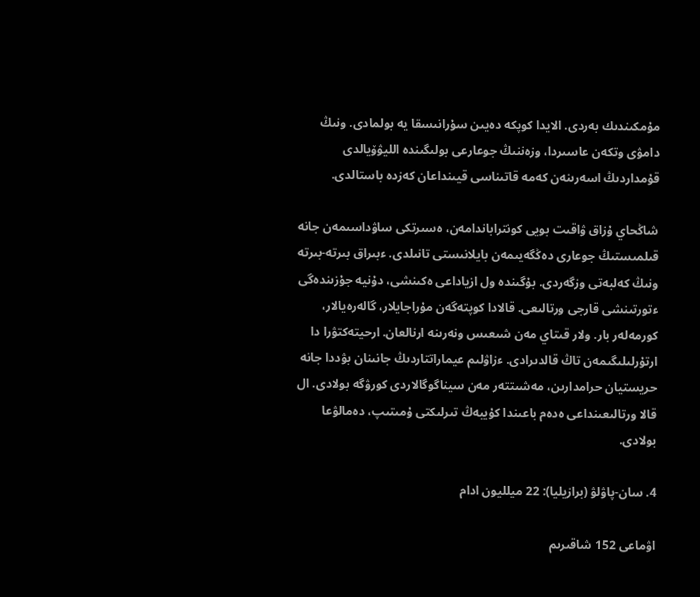مۇمكىندىك بەردى. الايدا كوپكە دەيىن سۇرانىسقا يە بولمادى. ونىڭ دامۋى وتكەن عاسىردا، وزەننىڭ جوعارعى بولىگىندە الليۋۆيالدى قۇمداردىڭ اسەرىنەن كەمە قاتىناسى قيىنداعان كەزدە باستالدى.

شاڭحاي ۇزاق ۋاقىت بويى كونتراباندامەن، ەسىرتكى ساۋداسىمەن جانە قىلمىستىڭ جوعارى دەڭگەيىمەن بايلانىستى تانىلدى. ءبىراق بىرتە-بىرتە ونىڭ كەلبەتى وزگەردى. بۇگىندە ول ازياداعى ەكىنشى، دۇنيە جۇزىندەگى ءتورتىنشى قارجى ورتالىعى. قالادا كوپتەگەن مۇراجايلار، گالەرەيالار، كورمەلەر بار. ولار قىتاي مەن شىعىس ونەرىنە ارنالعان. ارحيتەكتۋرا دا ارتۇرلىلىگىمەن تاڭ قالدىرادى. ءزاۋلىم عيماراتتاردىڭ جانىنان بۋددا جانە حريستيان حرامدارىن، مەشىتتەر مەن سيناگوگالاردى كورۋگە بولادى. ال قالا ورتالىعىنداعى ەدەم باعىندا كۇيبەڭ تىرلىكتى ۇمىتىپ، دەمالۋعا بولادى.

4. سان-پاۋلۋ (برازيليا): 22 ميلليون ادام

اۋماعى 152 شاقىرىم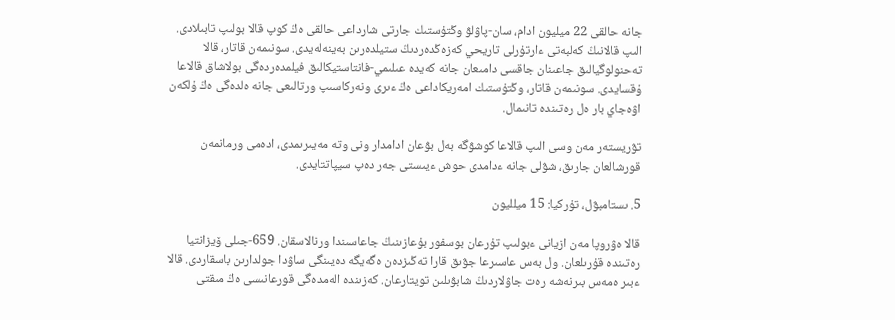جانە حالقى 22 ميليون ادام، سان-پاۋلۋ وڭتۇستىك جارتى شارداعى حالقى ەڭ كوپ قالا بولىپ تابىلادى. الىپ قالانىڭ كەلبەتى ءارتۇرلى تاريحي كەزەڭدەردىڭ ستيلدەرىن بەينەلەيدى. سونىمەن قاتار، قالا تەحنولوگيالىق جاعىنان جاقسى دامىعان جانە كەيدە عىلىمي-فانتاستيكالىق فيلمدەردەگى بولاشاق قالاعا ۇقسايدى. سونىمەن قاتار، وڭتۇستىك امەريكاداعى ەڭ ءىرى ونەركاسىپ ورتالىعى جانە ەلدەگى ەڭ ۇلكەن اۋەجاي بار ەل رەتىندە تانىمال.

تۋريستەر مەن وسى الىپ قالاعا كوشۋگە بەل بۋعان ادامدار ونى وتە مەيىرىمدى، ادەمى ورمانمەن قورشالعان جارىق، شۋلى جانە ءدامدى حوش ءيىستى جەر دەپ سيپاتتايدى.

5. ىستامبۋل، تۇركيا: 15 ميلليون

قالا ەۋروپا مەن ازيانى ءبولىپ تۇرعان بوسفور بۇعازىنىڭ جاعاسىندا ورنالاسقان. 659-جىلى ۆيزانتيا رەتىندە قۇرىلعان. ول بەس عاسىرعا جۋىق قارا تەڭىزدەن ەگەيگە دەيىنگى ساۋدا جولدارىن باسقاردى. قالا ءبىر ەمەس بىرنەشە رەت جاۋلاردىڭ شابۋىلىن تويتارعان. كەزىندە الەمدەگى قورعانىسى ەڭ مىقتى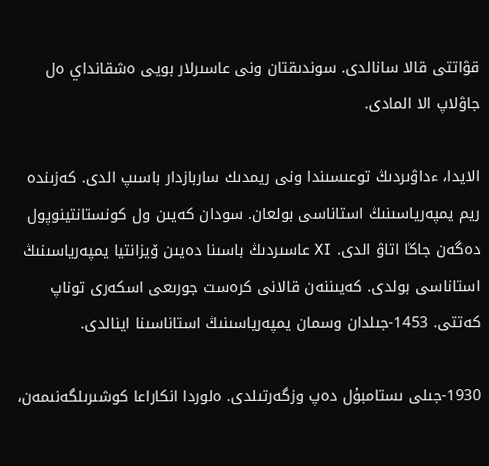قۋاتتى قالا سانالدى. سوندىقتان ونى عاسىرلار بويى ەشقانداي ەل جاۋلاپ الا المادى.

الايدا، ءداۋىردىڭ توعىسىندا ونى ريمدىك ساربازدار باسىپ الدى. كەزىندە ريم يمپەرياسىنىڭ استاناسى بولعان. سودان كەيىن ول كونستانتينوپول دەگەن جاڭا اتاۋ الدى. Ⅺ عاسىردىڭ باسىنا دەيىن ۆيزانتيا يمپەرياسىنىڭ استاناسى بولدى. كەيىننەن قالانى كرەست جورىعى اسكەرى توناپ كەتتى. 1453-جىلدان وسمان يمپەرياسىنىڭ استاناسىنا اينالدى.

1930-جىلى ىستامبۇل دەپ وزگەرتىلدى. ەلوردا انكاراعا كوشىرىلگەنىمەن،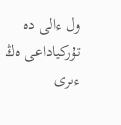ول ءالى دە تۇركياداعى ەڭ ءىرى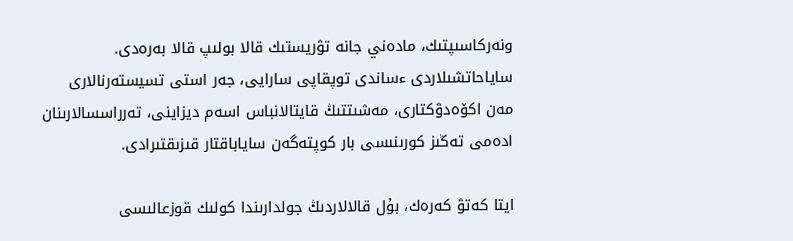ونەركاسىپتىك، مادەني جانە تۋريستىك قالا بولىپ قالا بەرەدى. ساياحاتشىلاردى ءساندى توپقاپى سارايى، جەر استى تسيستەرنالارى مەن اكۆەدۋكتارى، مەشىتتىڭ قايتالانباس اسەم ديزاينى، تەرراسسالارىنان ادەمى تەڭىز كورىنىسى بار كوپتەگەن ساياباقتار قىزىقتىرادى.

ايتا كەتۋ كەرەك، بۇل قالالاردىڭ جولدارىندا كولىك قوزعالىسى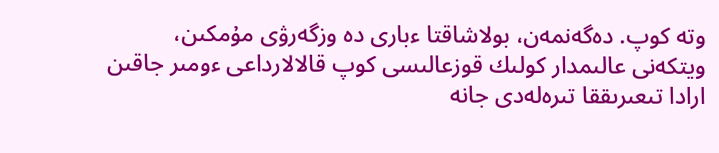وتە كوپ. دەگەنمەن، بولاشاقتا ءبارى دە وزگەرۋى مۇمكىن، ويتكەنى عالىمدار كولىك قوزعالىسى كوپ قالالارداعى ءومىر جاقىن ارادا تىعىرىققا تىرەلەدى جانە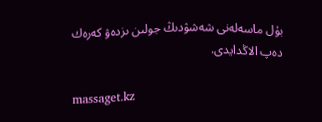بۇل ماسەلەنى شەشۋدىڭ جولىن ىزدەۋ كەرەك دەپ الاڭدايدى.

massaget.kz